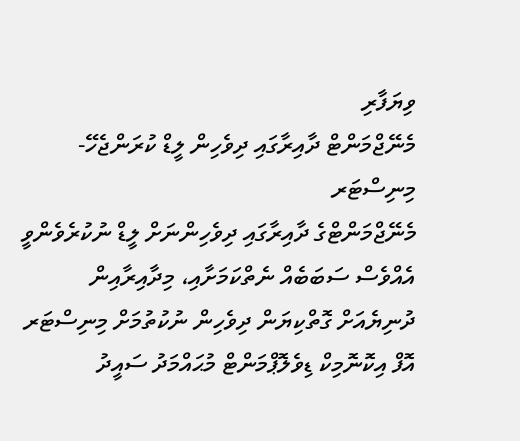ވިޔަފާރި
މެނޭޖްމަންޓް ދާއިރާގައި ދިވެހިން ލީޑް ކުރަންޖެހޭ- މިނިސްޓަރ
މެނޭޖްމަންޓްގެ ދާއިރާގައި ދިވެހިންނަށް ލީޑް ނުކުރެވެންވީ އެއްވެސް ސަބަބެއް ނެތްކަމަށާއި، މިދާއިރާއިން ދުނިޔެއަށް ގޮތްކިޔަން ދިވެހިން ނުކުތުމަށް މިނިސްޓަރ އޮފް އިކޮނޮމިކް ޑިވެލޮޕްމަންޓް މުޙައްމަދު ސައީދު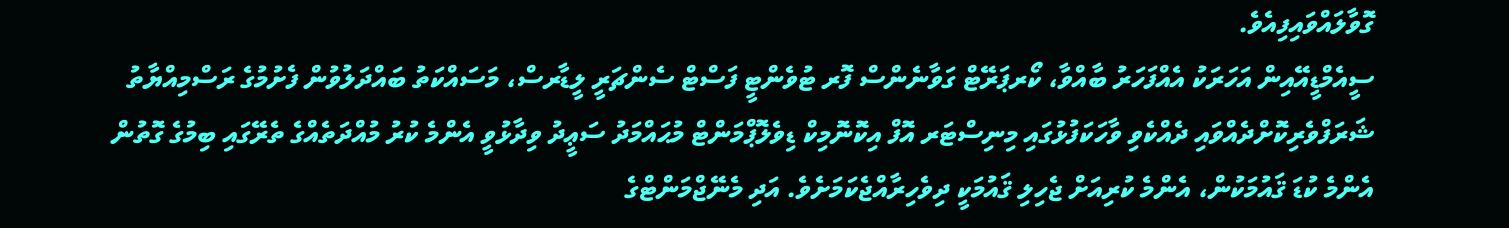ގޮވާލައްވައިފިއެވެ.
ސީއެމްޑީއޭއިން އަހަރަކު އެއްފަހަރު ބާއްވާ، ކޯރޕަރޭޓް ގަވާނެންސް ފޮރ ޓުވެންޓީ ފަސްޓް ސެންޗަރީ ލީޑާރސް، މަސައްކަތު ބައްދަލުވުން ފެށުމުގެ ރަސްމިއްޔާތު ޝަރަފްވެރިކޮށްދެއްވައި ދެއްކެވި ވާހަކަފުޅުގައި މިނިސްޓަރ އޮފް އިކޮނޮމިކް ޑިވެލޮޕްމަންޓް މުޙައްމަދު ސަޢީދު ވިދާޅުވީ އެންމެ ކުރު މުއްދަތެއްގެ ތެރޭގައި ބިމުގެ ގޮތުން އެންމެ ކުޑަ ޤައުމަކުން، އެންމެ ކުރިއަށް ޖެހިލި ޤައުމަކީ ދިވެހިރާއްޖެކަމަށެވެ. އަދި މެނޭޖްމަންޓްގެ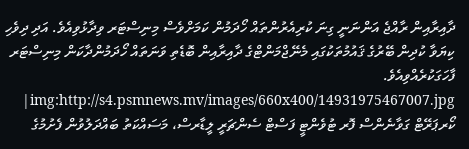ދާއިރާއިން ރާއްޖެ އަންނަނީ ގިނަ ކުރިއެރުންތައް ހޯދަމުން ކަމަށްވެސް މިނިސްޓަރ ވިދާޅުވިއެވެ. އަދި ދިވެހި ކިޔަވާ ކުދިން ބޭރުގެ ޤައުމުތަކުގައި މެނޭޖްމަންޓްގެ ދާއިރާއިން ބޮޑެތި ވަނަތައް ހޯދަމުންދާކަން މިނިސްޓަރ ފާހަގަކުރެއްވިއެވެ.
img:http://s4.psmnews.mv/images/660x400/14931975467007.jpg| ކޯރޕަރޭޓް ގަވާނެންސް ފޮރ ޓުވެންޓީ ފަސްޓް ސެންޗަރީ ލީޑާރސް، މަސައްކަތު ބައްދަލުވުން ފެށުމުގެ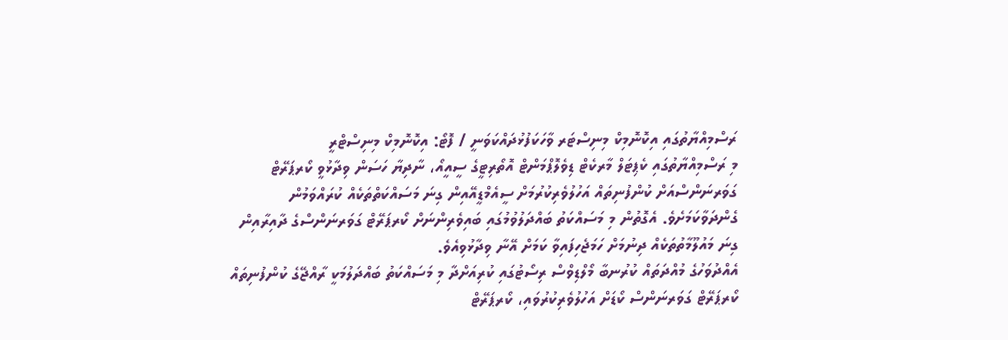ރަސްމިއްޔާތުގައި އިކޮނޮމިކް މިނިސްޓަރ ވާހަކަފުޅުދައްކަވަނީ / ފޮޓޯ: އިކޮނޮމިކް މިނިސްޓްރީ
މި ރަސްމިއްޔާތުގައި ކެޕިޓަލް މާރކެޓް ޑިވެލޮޕްމަންޓް އޮތޯރިޓީގެ ސީއީއޯ، ނާދިޔާ ހަސަން ވިދާޅުވީ ކޯރޕަރޭޓް ގަވަރނަންސްއަށް ކުންފުނިތައް އަހުލުވެރިކުރުމަށް ސީއެމްޑީއޭއިން ގިނަ މަސައްކަތްތަކެއް ކުރައްވަމުން ގެންދަވާކަމަށެވެ. އެގޮތުން މި މަސައްކަތު ބައްދަލުވުމުގައި ބައިވެރިންނަށް ކޯރޕަރޭޓް ގަވަރނަންސްގެ ދާއިރާއިން ގިނަ މައުލޫމާތުތަކެއް ދިނުމަށް ހަމަޖެހިފައިވާ ކަމަށް އޭނާ ވިދާޅުވިއެވެ.
އެއްދުވަހުގެ މުއްދަތައް ކުރުނބާ މޯލްޑިވްސް ރިސޯޓުގައި ކުރިއަށްދާ މި މަސައްކަތު ބައްދަލުމަކީ ރާއްޖޭގެ ކުންފުނިތައް ކޯރޕަރޭޓް ގަވަރނަންސް ކޯޑަށް އަހުލުވެރިކުރުވައި، ކޯރޕަރޭޓް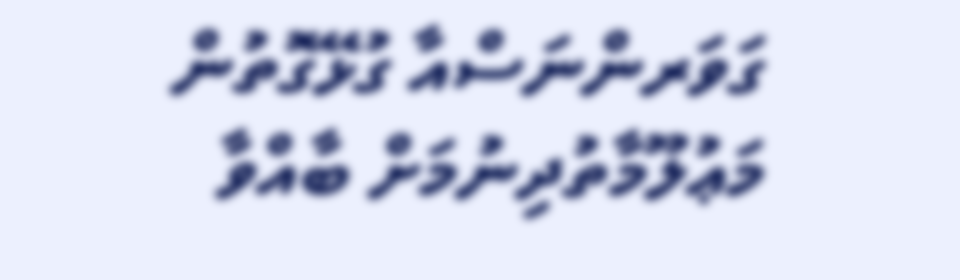ގަވަރންނަސްއާ ގުޅޭގޮތުން މަޢުލޫމާތުދިނުމަށް ބާއްވާ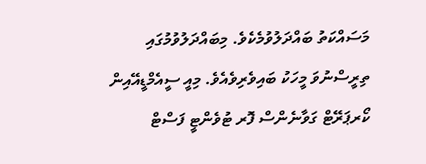މަސައްކަތު ބައްދަލުވުމެކެވެ. މިބައްދަލުވުމުގައި ތިރީސްނުވަ މީހަކު ބައިވެރިވެއެވެ. މިއީ ސީއެމްޑީއޭއިން ކޯރޕަރޭޓް ގަވާނެންސް ފޮރ ޓުވެންޓީ ފަސްޓް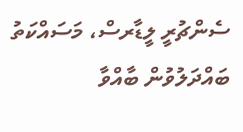ސެންޗުރީ ލީޑާރސް، މަސައްކަތު ބައްދަލުވުން ބާއްވާ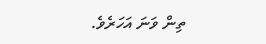ތިން ވަނަ އަހަރެވެ.